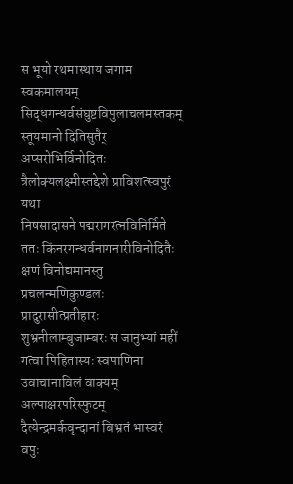स भूयो रथमास्थाय जगाम स्वकमालयम् सिद्धगन्धर्वसंघुष्टविपुलाचलमस्तकम्
स्तूयमानो दितिसुतैर् अप्सरोभिर्विनोदितः त्रैलोक्यलक्ष्मीस्तद्देशे प्राविशत्स्वपुरं यथा
निषसादासने पद्मरागरत्नविनिर्मिते ततः किंनरगन्धर्वनागनारीविनोदितैः क्षणं विनोद्यमानस्तु प्रचलन्मणिकुण्डलः
प्रादुरासीत्प्रतीहारः शुभ्रनीलाम्बुजाम्बरः स जानुभ्यां महीं गत्वा पिहितास्यः स्वपाणिना
उवाचानाविलं वाक्यम् अल्पाक्षरपरिस्फुटम् दैत्येन्द्रमर्कवृन्दानां बिभ्रतं भास्वरं वपुः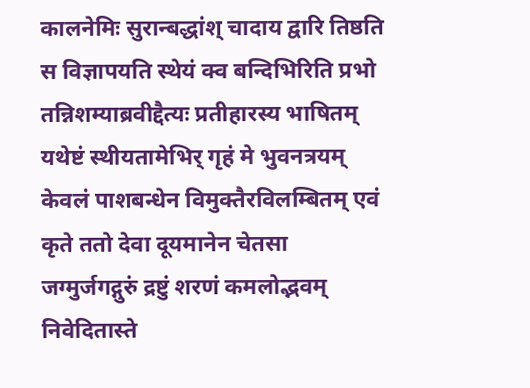कालनेमिः सुरान्बद्धांश् चादाय द्वारि तिष्ठति स विज्ञापयति स्थेयं क्व बन्दिभिरिति प्रभो
तन्निशम्याब्रवीद्दैत्यः प्रतीहारस्य भाषितम् यथेष्टं स्थीयतामेभिर् गृहं मे भुवनत्रयम्
केवलं पाशबन्धेन विमुक्तैरविलम्बितम् एवं कृते ततो देवा दूयमानेन चेतसा
जग्मुर्जगद्गुरुं द्रष्टुं शरणं कमलोद्भवम् निवेदितास्ते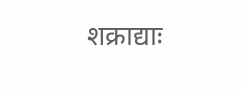शक्राद्याः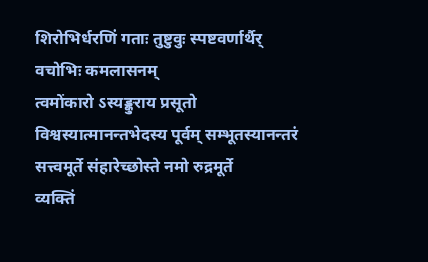शिरोभिर्धरणिं गताः तुष्टुवुः स्पष्टवर्णार्थैर् वचोभिः कमलासनम्
त्वमोंकारो ऽस्यङ्कुराय प्रसूतो विश्वस्यात्मानन्तभेदस्य पूर्वम् सम्भूतस्यानन्तरं सत्त्वमूर्ते संहारेच्छोस्ते नमो रुद्रमूर्ते
व्यक्तिं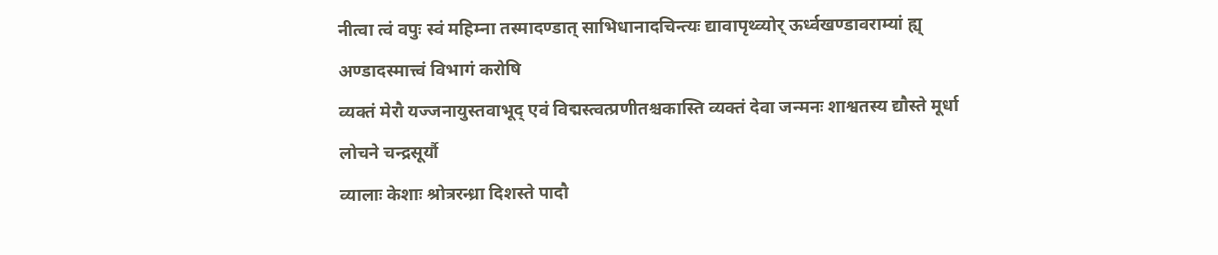नीत्वा त्वं वपुः स्वं महिम्ना तस्मादण्डात् साभिधानादचिन्त्यः द्यावापृथ्व्योर् ऊर्ध्वखण्डावराम्यां ह्य् अण्डादस्मात्त्वं विभागं करोषि
व्यक्तं मेरौ यज्जनायुस्तवाभूद् एवं विद्मस्त्वत्प्रणीतश्चकास्ति व्यक्तं देवा जन्मनः शाश्वतस्य द्यौस्ते मूर्धा लोचने चन्द्रसूर्यौ
व्यालाः केशाः श्रोत्ररन्ध्रा दिशस्ते पादौ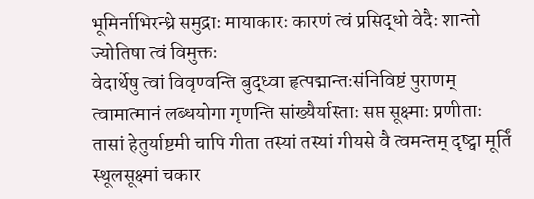भूमिर्नाभिरन्ध्रे समुद्राः मायाकारः कारणं त्वं प्रसिद्धो वेदैः शान्तो ज्योतिषा त्वं विमुक्तः
वेदार्थेषु त्वां विवृण्वन्ति बुद्ध्वा हृत्पद्मान्तःसंनिविष्टं पुराणम् त्वामात्मानं लब्धयोगा गृणन्ति सांख्यैर्यास्ताः सप्त सूक्ष्माः प्रणीताः
तासां हेतुर्याष्टमी चापि गीता तस्यां तस्यां गीयसे वै त्वमन्तम् दृष्ट्वा मूर्तिं स्थूलसूक्ष्मां चकार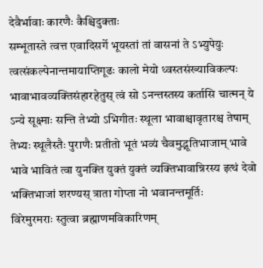देवैर्भावाः कारणैः कैश्चिदुक्ताः
सम्भूतास्ते त्वत्त एवादिसर्गे भूयस्तां तां वासनां ते ऽभ्युपेयुः त्वत्संकल्पेनान्तमायाप्तिगूढः कालो मेयो ध्वस्तसंख्याविकल्पः
भावाभावव्यक्तिसंहारहेतुस् त्वं सो ऽनन्तस्तस्य कर्तासि चात्मन् ये ऽन्ये सूक्ष्माः सन्ति तेभ्यो ऽभिगीतः स्थूला भावाश्चावृतारश्च तेषाम्
तेभ्यः स्थूलैस्तैः पुराणैः प्रतीतो भूतं भव्यं चैवमुद्भूतिभाजाम् भावे भावे भावितं त्वा युनक्ति युक्तं युक्तं व्यक्तिभावान्निरस्य इत्थं देवो भक्तिभाजां शरण्यस् त्राता गोप्ता नो भवानन्तमूर्तिः
विरेमुरमराः स्तुत्वा ब्रह्माणमविकारिणम्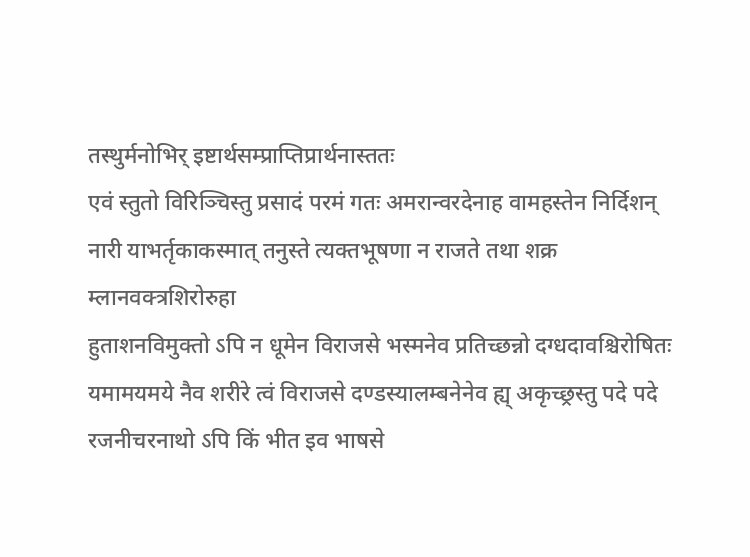तस्थुर्मनोभिर् इष्टार्थसम्प्राप्तिप्रार्थनास्ततः
एवं स्तुतो विरिञ्चिस्तु प्रसादं परमं गतः अमरान्वरदेनाह वामहस्तेन निर्दिशन्
नारी याभर्तृकाकस्मात् तनुस्ते त्यक्तभूषणा न राजते तथा शक्र म्लानवक्त्रशिरोरुहा
हुताशनविमुक्तो ऽपि न धूमेन विराजसे भस्मनेव प्रतिच्छन्नो दग्धदावश्चिरोषितः
यमामयमये नैव शरीरे त्वं विराजसे दण्डस्यालम्बनेनेव ह्य् अकृच्छ्रस्तु पदे पदे
रजनीचरनाथो ऽपि किं भीत इव भाषसे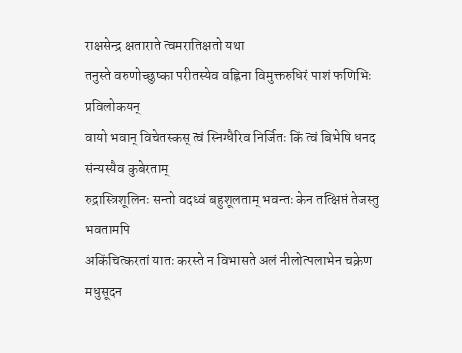राक्षसेन्द्र क्षताराते त्वमरातिक्षतो यथा
तनुस्ते वरुणोच्छुष्का परीतस्येव वह्निना विमुक्तरुधिरं पाशं फणिभिः प्रविलोकयन्
वायो भवान् विचेतस्कस् त्वं स्निग्धैरिव निर्जितः किं त्वं बिभेषि धनद संन्यस्यैव कुबेरताम्
रुद्रास्त्रिशूलिनः सन्तो वदध्वं बहुशूलताम् भवन्तः केन तत्क्षिप्तं तेजस्तु भवतामपि
अकिंचित्करतां यातः करस्ते न विभासते अलं नीलोत्पलाभेन चक्रेण मधुसूदन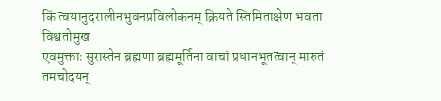किं त्वयानुदरालीनभुवनप्रविलोकनम् क्रियते स्तिमिताक्षेण भवता विश्वतोमुख
एवमुक्ताः सुरास्तेन ब्रह्मणा ब्रह्ममूर्तिना वाचां प्रधानभूतत्वान् मारुतं तमचोदयन्